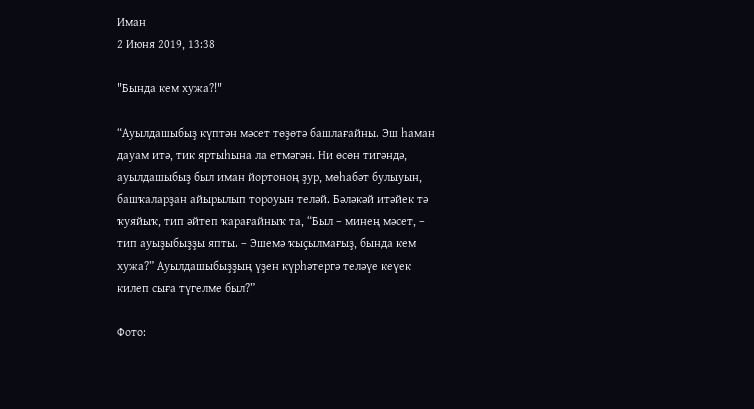Иман
2 Июня 2019, 13:38

"Бында кем хужа?!"

“Ауылдашыбыҙ күптән мәсет төҙөтә башлағайны. Эш һаман дауам итә, тик яртыһына ла етмәгән. Ни өсөн тигәндә, ауылдашыбыҙ был иман йортоноң ҙур, мөһабәт булыуын, башҡаларҙан айырылып тороуын теләй. Бәләкәй итәйек тә ҡуяйыҡ, тип әйтеп ҡарағайныҡ та, “Был – минең мәсет, – тип ауыҙыбыҙҙы япты. – Эшемә ҡыҫылмағыҙ, бында кем хужа?” Ауылдашыбыҙҙың үҙен күрһәтергә теләүе кеүек килеп сыға түгелме был?”

Фото: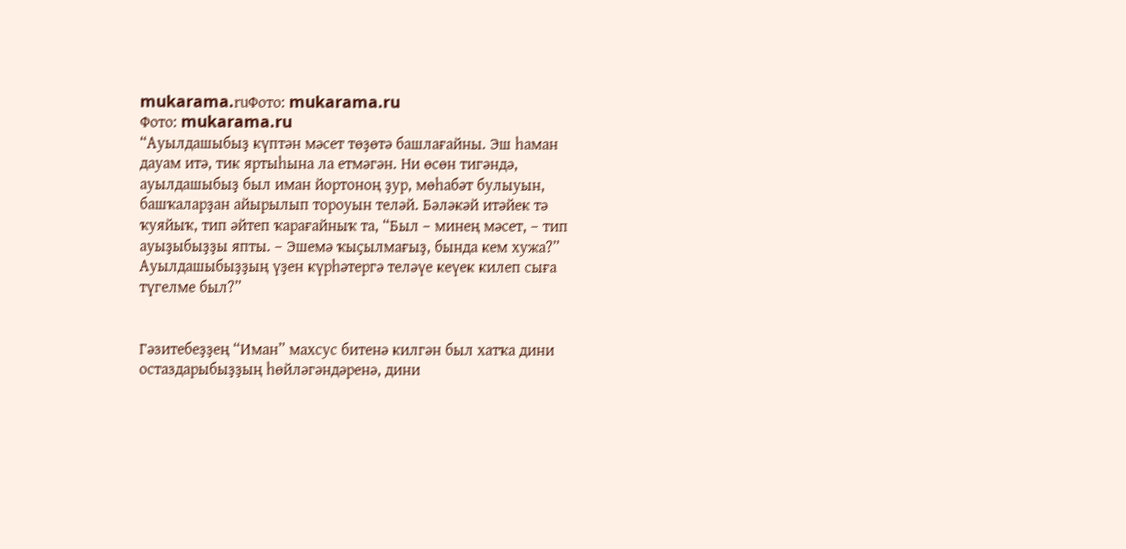mukarama.ruФото: mukarama.ru
Фото: mukarama.ru
“Ауылдашыбыҙ күптән мәсет төҙөтә башлағайны. Эш һаман дауам итә, тик яртыһына ла етмәгән. Ни өсөн тигәндә, ауылдашыбыҙ был иман йортоноң ҙур, мөһабәт булыуын, башҡаларҙан айырылып тороуын теләй. Бәләкәй итәйек тә ҡуяйыҡ, тип әйтеп ҡарағайныҡ та, “Был – минең мәсет, – тип ауыҙыбыҙҙы япты. – Эшемә ҡыҫылмағыҙ, бында кем хужа?” Ауылдашыбыҙҙың үҙен күрһәтергә теләүе кеүек килеп сыға түгелме был?”


Гәзитебеҙҙең “Иман” махсус битенә килгән был хатҡа дини остаздарыбыҙҙың һөйләгәндәренә, дини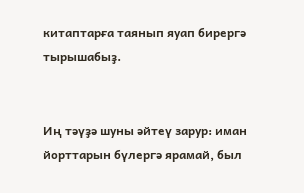китаптарға таянып яуап бирергә тырышабыҙ.


Иң тәүҙә шуны әйтеү зарур: иман йорттарын бүлергә ярамай, был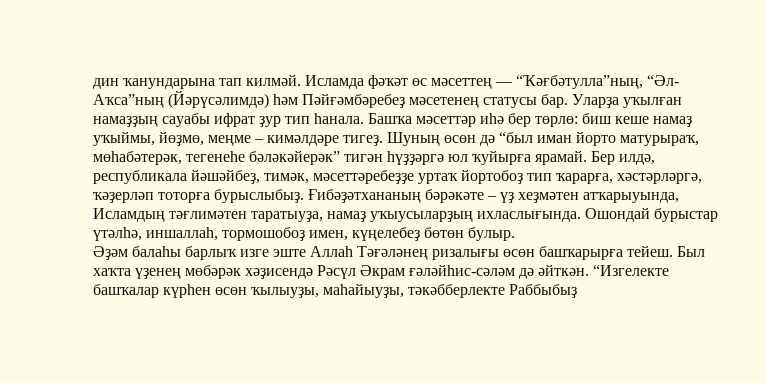дин ҡанундарына тап килмәй. Исламда фәҡәт өс мәсеттең — “Ҡәғбәтулла”ның, “Әл-Аҡса”ның (Йәрүсәлимдә) һәм Пәйғәмбәребеҙ мәсетенең статусы бар. Уларҙа уҡылған намаҙҙың сауабы ифрат ҙур тип һанала. Башҡа мәсеттәр иһә бер төрлө: биш кеше намаҙ уҡыймы, йөҙмө, меңме – кимәлдәре тигеҙ. Шуның өсөн дә “был иман йорто матурыраҡ, мөһабәтерәк, тегенеһе бәләкәйерәк” тигән һүҙҙәргә юл ҡуйырға ярамай. Бер илдә, республикала йәшәйбеҙ, тимәк, мәсеттәребеҙҙе уртаҡ йортобоҙ тип ҡарарға, хәстәрләргә, ҡәҙерләп тоторға бурыслыбыҙ. Ғибәҙәтхананың бәрәкәте – үҙ хеҙмәтен атҡарыуында, Исламдың тәғлимәтен таратыуҙа, намаҙ уҡыусыларҙың ихласлығында. Ошондай бурыстар үтәлһә, иншаллаһ, тормошобоҙ имен, күңелебеҙ бөтөн булыр.
Әҙәм балаһы барлыҡ изге эште Аллаһ Тәғәләнең ризалығы өсөн башҡарырға тейеш. Был хаҡта үҙенең мөбәрәк хәҙисендә Рәсүл Әкрам ғәләйһис-сәләм дә әйткән. “Изгелекте башҡалар күрһен өсөн ҡылыуҙы, маһайыуҙы, тәкәбберлекте Раббыбыҙ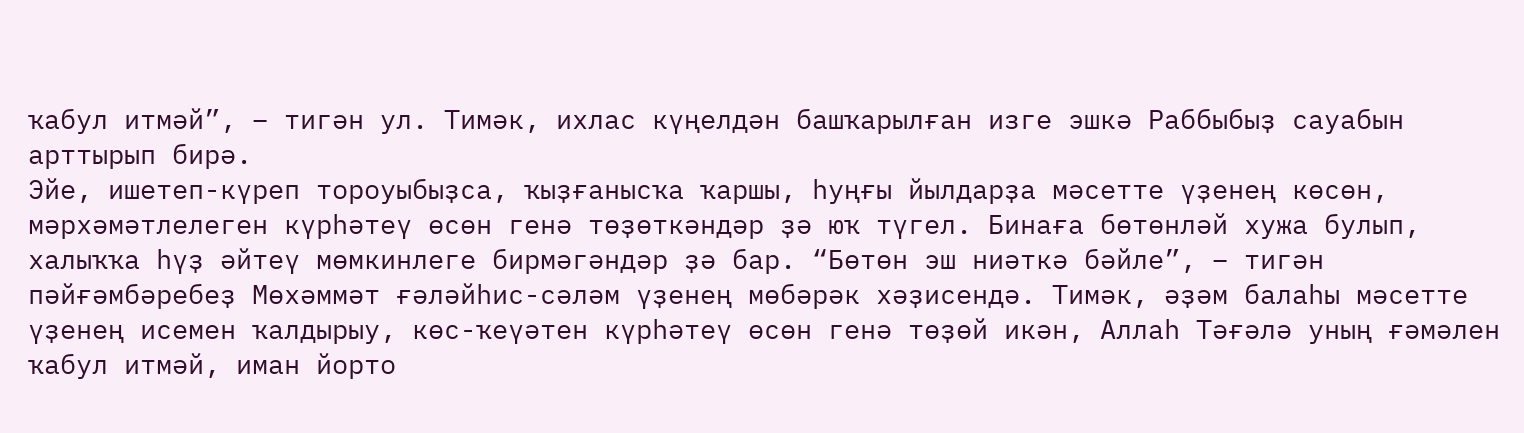ҡабул итмәй”, – тигән ул. Тимәк, ихлас күңелдән башҡарылған изге эшкә Раббыбыҙ сауабын арттырып бирә.
Эйе, ишетеп-күреп тороуыбыҙса, ҡыҙғанысҡа ҡаршы, һуңғы йылдарҙа мәсетте үҙенең көсөн, мәрхәмәтлелеген күрһәтеү өсөн генә төҙөткәндәр ҙә юҡ түгел. Бинаға бөтөнләй хужа булып, халыҡҡа һүҙ әйтеү мөмкинлеге бирмәгәндәр ҙә бар. “Бөтөн эш ниәткә бәйле”, – тигән пәйғәмбәребеҙ Мөхәммәт ғәләйһис-сәләм үҙенең мөбәрәк хәҙисендә. Тимәк, әҙәм балаһы мәсетте үҙенең исемен ҡалдырыу, көс-ҡеүәтен күрһәтеү өсөн генә төҙөй икән, Аллаһ Тәғәлә уның ғәмәлен ҡабул итмәй, иман йорто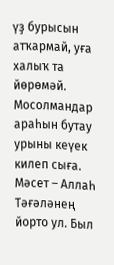үҙ бурысын атҡармай, уға халыҡ та йөрөмәй. Мосолмандар араһын бутау урыны кеүек килеп сыға.
Мәсет – Аллаһ Тәғәләнең йорто ул. Был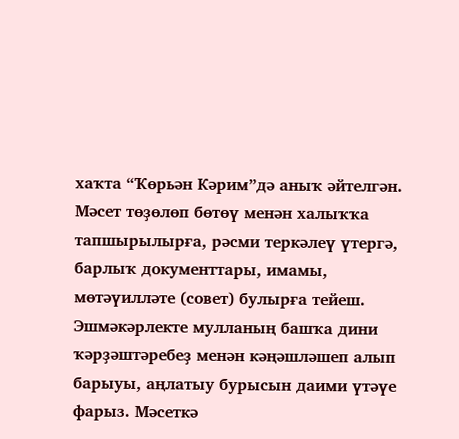хаҡта “Ҡөрьән Кәрим”дә аныҡ әйтелгән. Мәсет төҙөлөп бөтөү менән халыҡҡа тапшырылырға, рәсми теркәлеү үтергә, барлыҡ документтары, имамы, мөтәүилләте (совет) булырға тейеш. Эшмәкәрлекте мулланың башҡа дини ҡәрҙәштәребеҙ менән кәңәшләшеп алып барыуы, аңлатыу бурысын даими үтәүе фарыз. Мәсеткә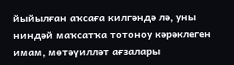йыйылған аҡсаға килгәндә лә, уны ниндәй маҡсатҡа тотоноу кәрәклеген имам, мөтәүилләт ағзалары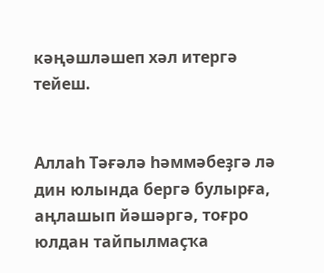кәңәшләшеп хәл итергә тейеш.


Аллаһ Тәғәлә һәммәбеҙгә лә дин юлында бергә булырға, аңлашып йәшәргә, тоғро юлдан тайпылмаҫҡа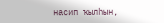насип ҡылһын,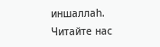иншаллаһ.
Читайте нас